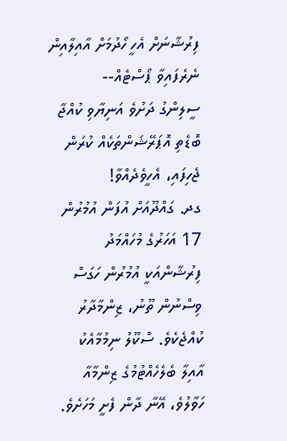ފިރުޝާނަށް އެހީ ހޯދުމަށް އާއިލާއިން ނެރެފައިވާ ޕޯސްޓެއް--
ސީލިންގު ދަށުވެ އަނިޔާވި ކުއްޖާ ބޮޑެތި އޮޕަރޭޝަންތަކެއް ކުރަން ޖެހިފައި، އެހީވެދެއްވާ!
ގދ. ގައްދޫއަށް އުފަން އުމުރުން 17 އަހަރުގެ މުހައްމަދު ފިރުޝާންއަކީ އުމުރުން ހަގަސް ވިސްނުން ތޫނު، ޒިންމާދާރު ކުއްޖެކެވެ. ސްކޫލު ނިމުމާއެކު އާއިލާ ބެލެހެއްޓުމުގެ ޒިންމާއާ ހަވާލުވެ، އޭނާ ދާން ފެށީ މަހަށެވެ.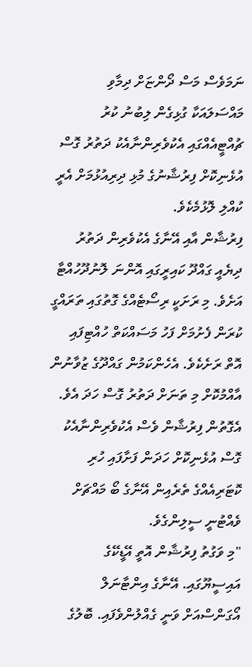ނަމަވެސް މަސް ދޯންޏަށް ދިމާވި މައްސަލައަކާ ގުޅިގެން ލިބުނު ކުރު ޗުއްޓީއެއްގައި އެކުވެރިންނާއެކު ދަތުރު ގޮސް އުޅެނިކޮށް ފިރުޝާނުގެ މުޅި ދިރިއުޅުމަށް އެރީ ކުއްލި ލޮޅުމެކެވެ.
ފިރުޝާން އާއި އޭނާގެ އެކުވެރިން ދަތުރު ދިޔެއީ ގައްދޫ ކައިރީގައި އޮންނަ ލޮނުދޫހުއްޓާ އަށެވެ. މި ރަށަކީ ރިސޯޓެއްގެ ގޮތުގައި ތަރައްގީ ކުރަން ފެށުމަށް ފަހު މަސައްކަތް ހުއްޓިފައި އޮތް ރަށެކެވެ. އެހެންކަމުން ގައްދޫގެ ޒުވާނުން އާއްމުކޮށް މި ތަނަށް ދަތުރު ގޮސް ހަދަ އެވެ. އެގޮތުން ފިރުޝާން ވެސް އެކުވެރިންނާއެކު ގޮސް އުޅެނިކޮށް ހަދަން ފަށާފައި ހުރި ކޮޓަރިއެއްގެ ތެރެއިން އޭނާގެ ބޯ މައްޗަށް ވެއްޓުނީ ސީލިންގެވެ.
"މި ވަގުތު ފިރުޝާން އޮތީ އޭޑީކޭގެ އައިސީޔޫގައި. އޭނާގެ އިންޓާނަލް އޯގަންސްއަށް ވަނީ ގެއްލުންވެފައި. ބޮލުގެ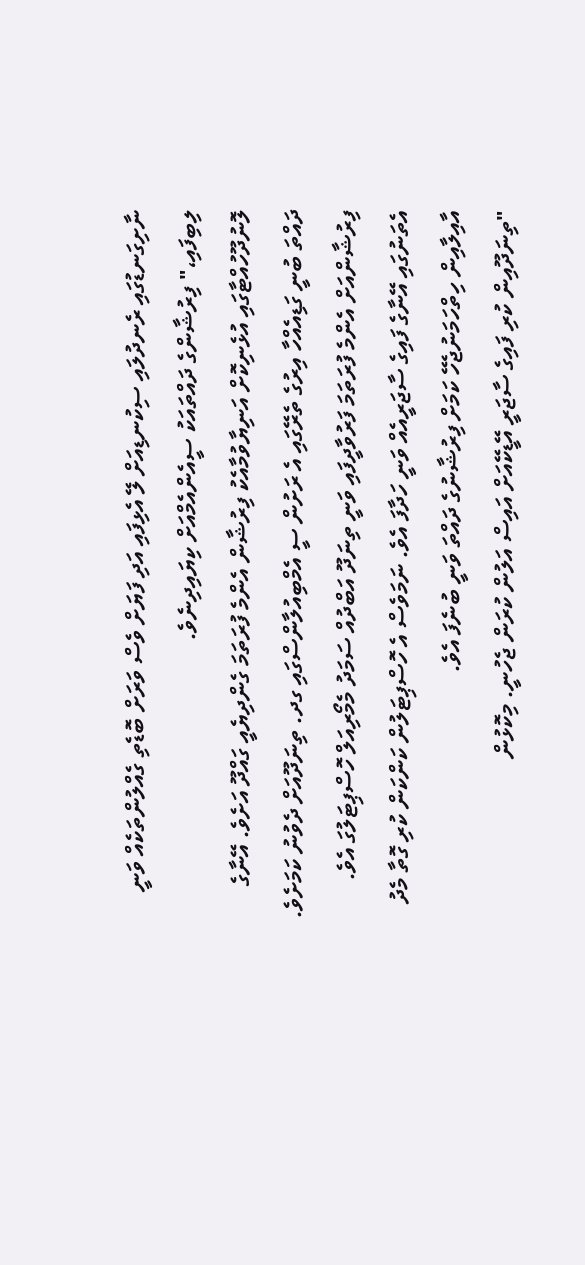ނާށިގަނޑުގައި ރެނދުލައި ސިކުނޑިއަށް ލޭ އެޅިފައި އަދި ފަޔަށް ވެސް ވަރަށް ބޮޑެތި ގެއްލުންތަކެއް ވަނީ ލިބިފައި،" ފިރުޝާންގެ ދައްތައަކު ސީއެންއެމްއަށް ކިޔައިދިނެވެ.
ލޮނުދޫހުއްޓާގައި އުޅެނިކޮށް އަނިޔާވުމާއެކު ފިރުޝާން އެންމެ ފުރަތަމަ ގެންދިޔެއީ ގައްދޫ އަށެވެ. އޭނާގެ ދައްތަ ބުނީ ގަޑިއެއްހާ އިރުގެ ތެރޭގައި އެ ރަށުން ސީ އެމްބިއުލާންސްގައި ގދ. ތިނަދޫއަށް ދެވުނު ކަމަށެވެ. ފިރުޝާންއަށް އެންމެ ފުރަތަމަ ފަރުވާދީފައި ވަނީ ތިނަދޫ އަބްދުއް ސަމަދު މެމޯރިއަލް ހޮސްޕިޓަލުގަ އެވެ. އެތަނުގައި އޭނާގެ ފައިގެ ސާޖަރީއެއް ވަނީ ހަދާފަ އެވެ. ނަމަވެސް އެ ހޮސްޕިޓަލުން ކަންކަން ކުރި ގޮތާ މެދު އާއިލާއިން ހިތްހަމަނުޖެހޭ ކަމަށް ފިރުޝާނުގެ ދައްތަ ވަނީ ބުނެފަ އެވެ.
"ތިނަދޫއިން ކުރި ފައިގެ ސާޖަރީ އޭޑީކޭއަށް އައިސް އަލުން ކުރަން ޖެހުނީ. މިކޮޅުން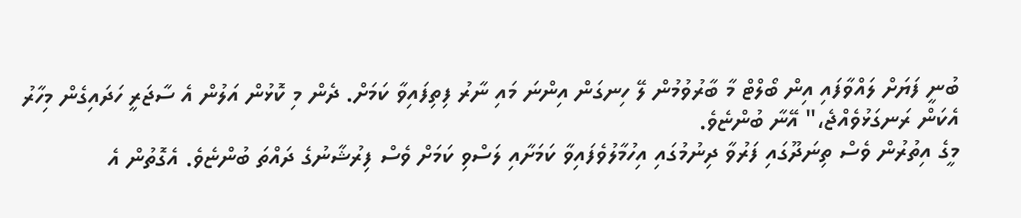ބުނީ ފަޔަށް ލައްވާފައި އިން ބޯލްޓް މާ ބާރުވުމުން ލޭ ހިނގަން އިންނަ މައި ނާރު ފިތިފައިވާ ކަމަށް. ދެން މި ކޮޅުން އަލުން އެ ސާޖަރީ ހަދައިގެން މިހާރު އެކަން ރަނގަޅުވެއްޖެ،" އޭނާ ބުންޏެވެ.
މީގެ އިތުރުން ވެސް ތިނަދޫގައި ފަރުވާ ދިނުމުގައި އިހުމާލުވެފައިވާ ކަމަށާއި ލަސްވި ކަމަށް ވެސް ފިރުޝާނުގެ ދައްތަ ބުންޏެވެ. އެގޮތުން އެ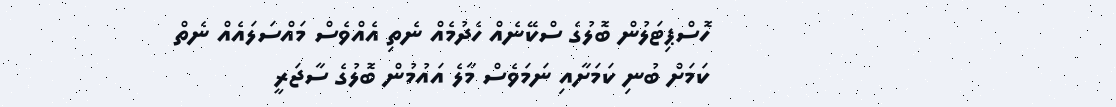ހޮސްޕިޓަލުން ބޮލުގެ ސްކޭނެއް ހެދުމެއް ނެތި އެއްވެސް މައްސަލައެއް ނެތް ކަމަށް ބުނި ކަމަށާއި ނަމަވެސް މާލެ އައުމުން ބޮލުގެ ސާޖަރީ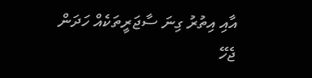އާއި އިތުރު ގިނަ ސާޖަރީތަކެއް ހަދަން ޖެހޭ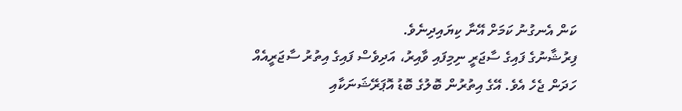ކަން އެނގުނު ކަމަށް އޭނާ ކިޔައިދިނެވެ.
ފިރުޝާނުގެ ފައިގެ ސާޖަރީ ނިމިފައި ވާއިރު، އަދިވެސް ފައިގެ އިތުރު ސާޖަރީއެއް ހަދަން ޖެހެ އެވެ. އޭގެ އިތުރުން ބޮލުގެ ބޮޑު އޮޕަރޭޝަނަކާއި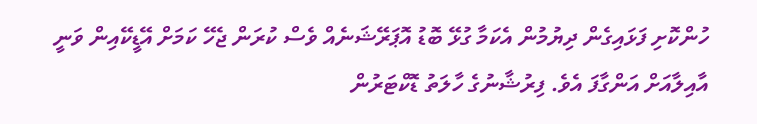ހުންކޮށި ފަޅައިގެން ދިޔުމުން އެކަމާ ގުޅޭ ބޮޑު އޮޕަރޭޝަނެއް ވެސް ކުރަން ޖެހޭ ކަމަށް އޭޑީކޭއިން ވަނީ އާއިލާއަށް އަންގާފަ އެވެ. ފިރުޝާނުގެ ހާލަތު ޑޮކްޓަރުން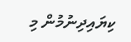ކިޔައިދިނުމުން މި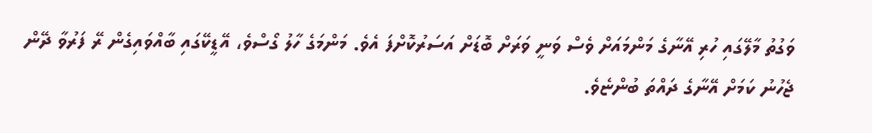ވަގުތު މާލޭގައި ހުރި އޭނާގެ މަންމައަށް ވެސް ވަނީ ވަރަށް ބޮޑަށް އަސަރުކޮށްފަ އެވެ. މަންމަގެ ހާލު ގޯސްވެ، އޭޑީކޭގައި ބާއްވައިގެން ރޭ ފަރުވާ ދޭން ޖެހުނު ކަމަށް އޭނާގެ ދައްތަ ބުންޏެވެ.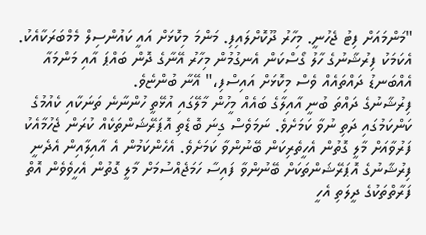"މަންމައަށް ފިޓު ޖެހުނީ. މިހާރު ދޫކޮށްލައިފި. މަންމަ މިކޮޅަށް އައީ ކައުންސިލް މެމްބަރަކާއެކު. އެކަމަކު ފިރުޝާނުގެ ހާލު ގޯސްކަން އެނގުމުން މިހާރު އޭނާގެ ދޮން ބައްޕަ އާއި މަންމައާ އެއްބަނޑު ދައްތައެއް ވެސް މިކޮޅަށް އައިސްފި،" އޭނާ ބުންޏެވެ.
ފިރުޝާނުގެ ދައްތަ ބުނީ އާއިލާގެ ބައެއް މީހުން މާލޭގައި އުޅޭތީ ހުންނާނެ ތަނަކާއި ކެއުމުގެ ކަންކަމުގައި ދަތި ނުވާ ކަމަށެވެ. ނަމަވެސް ގިނަ ބޮޑެތި އޮޕަރޭޝަންތަކެއް ކުރަން ޖެހުމާއެކު ފަރުވާއަށް މާލީ ގޮތުން އެހީތެރިކަން ބޭނުންވާ ކަމަށެވެ. އެހެންކަމުން އެ އާއިލާއިން އެދެނީ ފިރުޝާނުގެ އޮޕަރޭޝަންތަކަށް ބޭނުންވާ ފައިސާ ހަމަޖެއްސުމަށް މާލީ ގޮތުން އެހީވެވެން އޮތް ފަރާތްތަކުގެ ދީލަތި އެހީ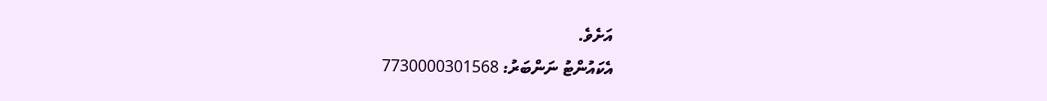އަށެވެ.
އެކައުންޓު ނަންބަރު: 7730000301568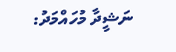ނަޝީދާ މުހައްމަދު: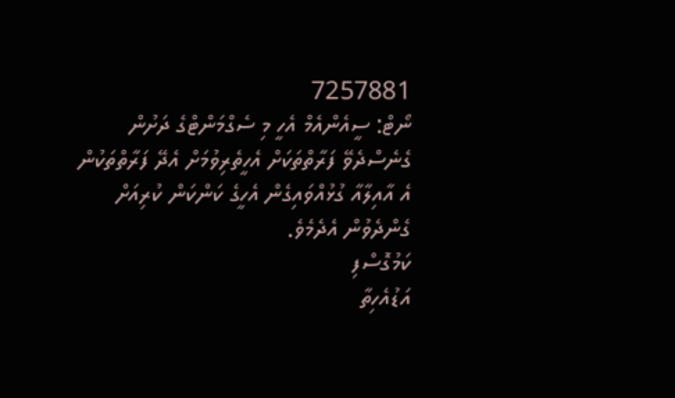7257881
ނޯޓް: ސީއެންއެމް އެހީ މި ސެގްމަންޓްގެ ދަށުން ގެނެސްދެވޭ ފަރާތްތަކަށް އެހީތެރިވުމަށް އެދޭ ފަރާތްތަކުން އެ އާއިލާއާ ގުޅުއްވައިގެން އެހީގެ ކަންކަން ކުރިއަށް ގެންދެވުން އެދެމެވެ.
ކަމުގޮސްފި
އަޑުއެހިތާ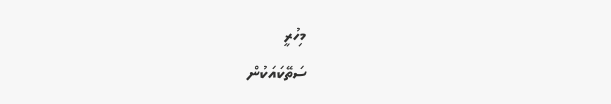މިހުރީ
ސަތޭކައަކުން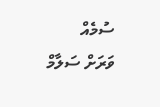ސުމެއް
ވަރަށް ސަލާމް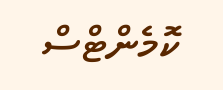ކޮމެންޓްސް